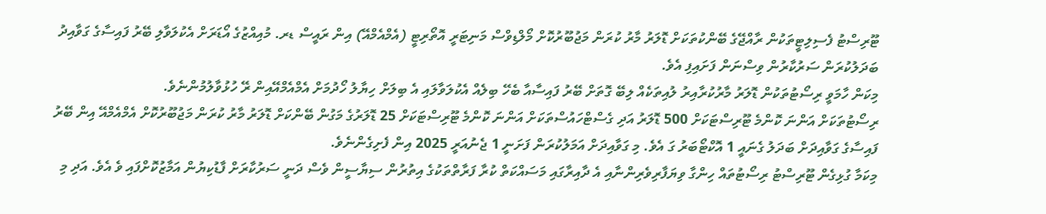ޓޫރިސްޓު ފެސިލިޓީތަކުން ރާއްޖޭގެ ބޭންކުތަކަށް ޑޮލަރު މާރު ކުރަން މަޖުބޫރުކޮށް މޯލްޑިވްސް މަނިޓަރީ އޮތޯރިޓީ (އެމްއެމްއޭ) އިން ރައީސް ޑރ. މުއިއްޒުގެ އޯޑަރަށް އެކުލަވާލި ބޭރު ފައިސާގެ ގަވާއިދު ބަދަލުކުރަން ސަރުކާރުން ވިސްނަން ފަށައިފި އެވެ.
މިކަން ހާމަވީ ރިސޯޓުތަކުން ޑޮލަރު މާރުކުރާއިރު ލުއިތަކެއް ލިބޭ ގޮތަށް ބޭރު ފައިސާއާ ބެހޭ ބިލެއް އެކުލަވާލައި އެ ބިލަށް ހިޔާލު ހޯދުމަށް އެމްއެމްއޭއިން ރޭ ހުޅުވާލުމުންނެވެ.
ރިސޯޓުތަކަށް އަންނަ ކޮންމެ ޓޫރިސްޓަކަށް 500 ޑޮލަރު އަދި ގެސްޓްހައުސްތަކަށް އަންނަ ކޮންމެ ޓޫރިސްޓަކަށް 25 ޑޮލަރުގެ މަގުން ބޭންކަށް ޑޮލަރު މާރު ކުރަން މަޖުބޫރުކޮށް އެމްއެމްއޭ އިން ބޭރު ފައިސާގެ ގަވާއިދަށް ބަދަލު ގެނައީ 1 އޮކްޓޯބަރު ގަ އެވެ. މި ގަވާއިދަށް އަމަލުކުރަން ފަށަނީ 1 ޖެނުއަރީ 2025 އިން ފެށިގެންނެވެ.
މިކަމާ ގުޅިގެން ޓޫރިސްޓު ރިސޯޓުތައް ހިންގާ ވިޔަފާރިވެރިންނާއި އެ ދާއިރާގައި މަސައްކަތް ކުރާ ފަރާތްތަކުގެ އިތުރުން ސިޔާސީން ވެސް ދަނީ ސަރުކާރަށް ފާޑުކިޔުން އަމާޒުކޮށްފައި ވެ އެވެ. އަދި މި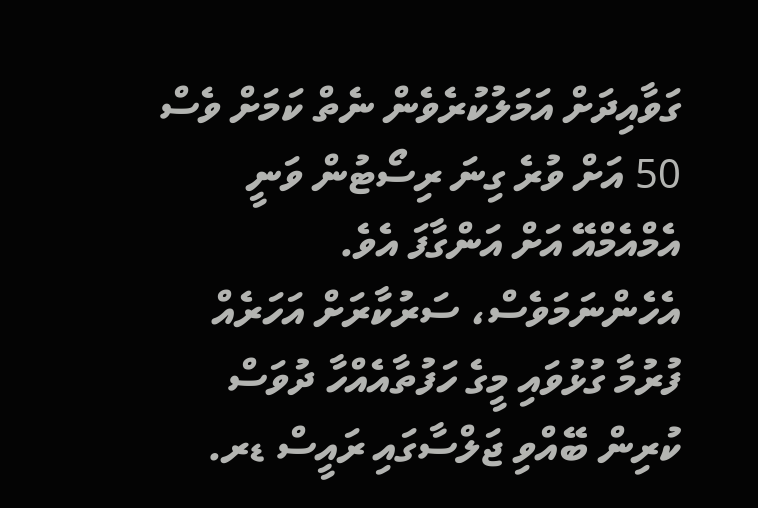ގަވާއިދަށް އަމަލުކުރެވެން ނެތް ކަމަށް ވެސް 50 އަށް ވުރެ ގިނަ ރިސޯޓުން ވަނީ އެމްއެމްއޭ އަށް އަންގާފަ އެވެ.
އެހެންނަމަވެސް، ސަރުކާރަށް އަހަރެއް ފުރުމާ ގުޅުވައި މީގެ ހަފުތާއެއްހާ ދުވަސް ކުރިން ބޭއްވި ޖަލްސާގައި ރައީސް ޑރ.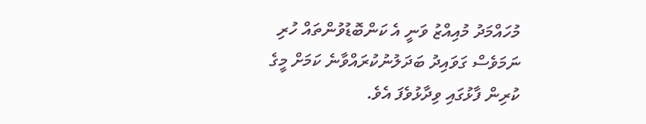މުހައްމަދު މުއިއްޒު ވަނީ އެ ކަންބޮޑުވުންތައް ހުރި ނަމަވެސް ގަވައިދު ބަދަލުނުކުރައްވާނެ ކަމަށް މީގެ ކުރިން ފާޅުގައި ވިދާޅުވެފަ އެވެ.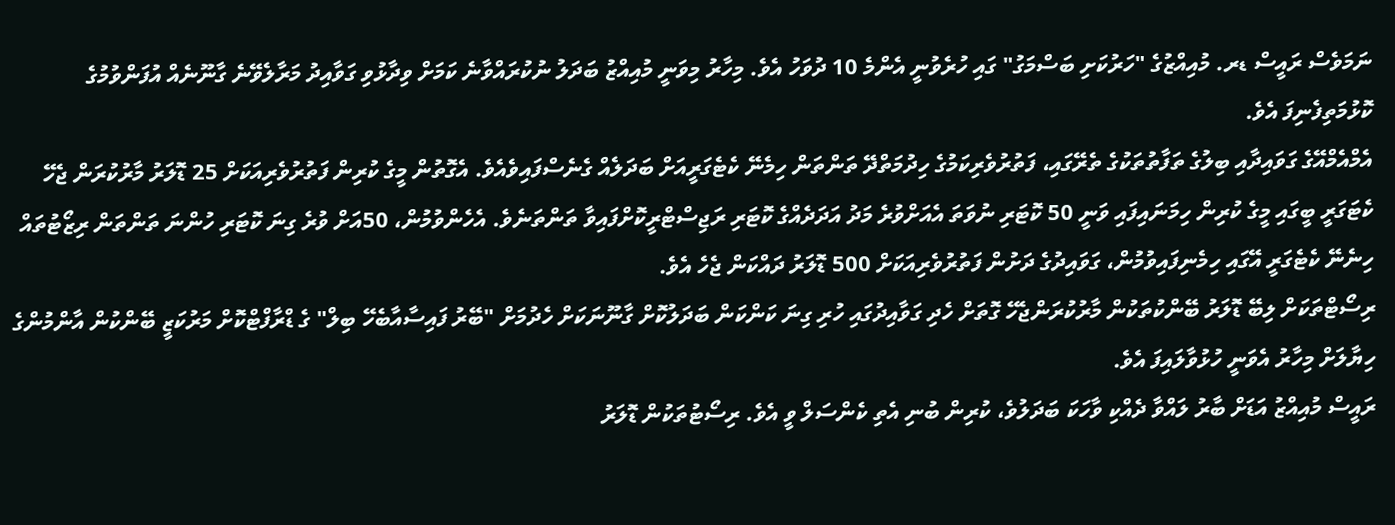ނަމަވެސް ރައީސް ޑރ. މުއިއްޒުގެ "ހަރުކަށި ބަސްމަގު" ގައި ހުރެވުނީ އެންމެ 10 ދުވަހު އެވެ. މިހާރު މިވަނީ މުއިއްޒު ބަދަލު ނުކުރައްވާނެ ކަމަށް ވިދާޅުވި ގަވާއިދު މަރާލެވޭނެ ގާނޫނެއް އުފަންވުމުގެ ކޮޅުމަތިފެނިފަ އެވެ.
އެމްއެމްއޭގެ ގަވައިދާއި ބިލުގެ ތަފާތުތަކުގެ ތެރޭގައި، ފަތުރުވެރިކަމުގެ ހިދުމަތްދޭ ތަންތަން ހިމެނޭ ކެޓެގަރީއަށް ބަދަލެއް ގެނެސްފައިވެއެވެ. އެގޮތުން މީގެ ކުރިން ފަތުރުވެރިއަކަށް 25 ޑޮލަރު މާރުކުރަން ޖެހޭ ކެޓަގަރީ ބީގައި މީގެ ކުރިން ހިމަނައިފައި ވަނީ 50 ކޮޓަރި ނުވަތަ އެއަށްވުރެ މަދު އަދަދެއްގެ ކޮޓަރި ރަޖިސްޓްރީކޮށްފައިވާ ތަންތަނެވެ. އެހެންވުމުން، 50އަށް ވުރެ ގިނަ ކޮޓަރި ހުންނަ ތަންތަން ރިޒޯޓުތައް ހިނެނޭ ކެޓެގަރީ އޭގައި ހިމެނިފައިވުމުން، ގަވައިދުގެ ދަށުން ފަތުރުވެރިއަކަށް 500 ޑޮލަރު ދައްކަން ޖެހެ އެވެ.
ރިސޯޓްތަކަށް ލިބޭ ޑޮލަރު ބޭންކުތަކުން މާރުކުރަންޖެހޭ ގޮތަށް ހެދި ގަވާއިދުގައި ހުރި ގިނަ ކަންކަން ބަދަލުކޮށް ގާނޫނަކަށް ހެދުމަށް "ބޭރު ފައިސާއާބެހޭ ބިލް" ގެ ޑްރާފްޓްކޮށް މަރުކަޒީ ބޭންކުން އާންމުންގެ ހިޔާލަށް މިހާރު އެވަނީ ހުޅުވާލައިފަ އެވެ.
ރައީސް މުއިއްޒު އަޑަށް ބާރު ލައްވާ ދެއްކި ވާހަކަ ބަދަލުވެ، ކުރިން ބުނި އެތި ކެންސަލް ވީ އެވެ. ރިސޯޓުތަކުން ޑޮލަރު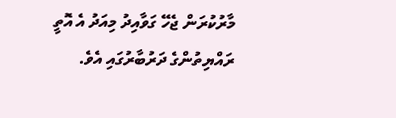މާރުކުރަން ޖެހޭ ގަވާއިދު މިއަދު އެ އޮތީ ރައްޔިތުންގެ ދަރުބާރުގައި އެވެ.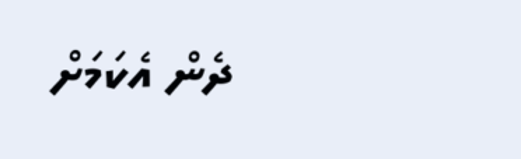ދެން އެކަމަށް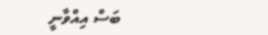ބަސް އިއްވާނީ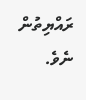ރައްޔިތުން ނެވެ.